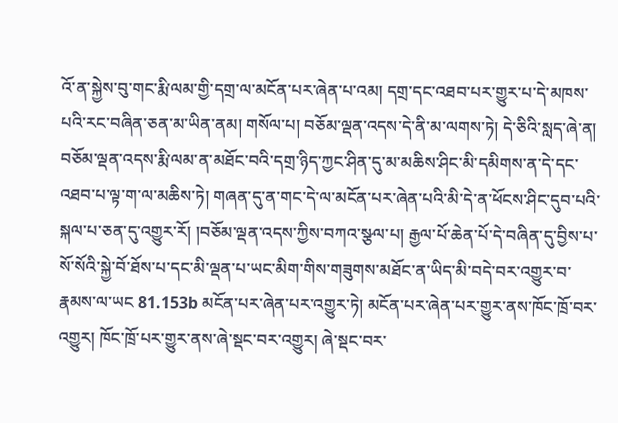འོ་ན་སྐྱེས་བུ་གང་རྨི་ལམ་གྱི་དགྲ་ལ་མངོན་པར་ཞེན་པ་འམ། དགྲ་དང་འཐབ་པར་གྱུར་པ་དེ་མཁས་པའི་རང་བཞིན་ཅན་མ་ཡིན་ནམ། གསོལ་པ། བཅོམ་ལྡན་འདས་དེ་ནི་མ་ལགས་ཏེ། དེ་ཅིའི་སླད་ཞེ་ན། བཅོམ་ལྡན་འདས་རྨི་ལམ་ན་མཐོང་བའི་དགྲ་ཉིད་ཀྱང་ཤིན་དུ་མ་མཆིས་ཤིང་མི་དམིགས་ན་དེ་དང་འཐབ་པ་ལྟ་ག་ལ་མཆིས་ཏེ། གཞན་དུ་ན་གང་དེ་ལ་མངོན་པར་ཞེན་པའི་མི་དེ་ན་ཕོངས་ཤིང་དུབ་པའི་སྐལ་པ་ཅན་དུ་འགྱུར་རོ། །བཅོམ་ལྡན་འདས་ཀྱིས་བཀའ་སྩལ་པ། རྒྱལ་པོ་ཆེན་པོ་དེ་བཞིན་དུ་བྱིས་པ་སོ་སོའི་སྐྱེ་བོ་ཐོས་པ་དང་མི་ལྡན་པ་ཡང་མིག་གིས་གཟུགས་མཐོང་ན་ཡིད་མི་བདེ་བར་འགྱུར་བ་རྣམས་ལ་ཡང 81.153b མངོན་པར་ཞེན་པར་འགྱུར་ཏེ། མངོན་པར་ཞེན་པར་གྱུར་ནས་ཁོང་ཁྲོ་བར་འགྱུར། ཁོང་ཁྲོ་པར་གྱུར་ནས་ཞེ་སྡང་བར་འགྱུར། ཞེ་སྡང་བར་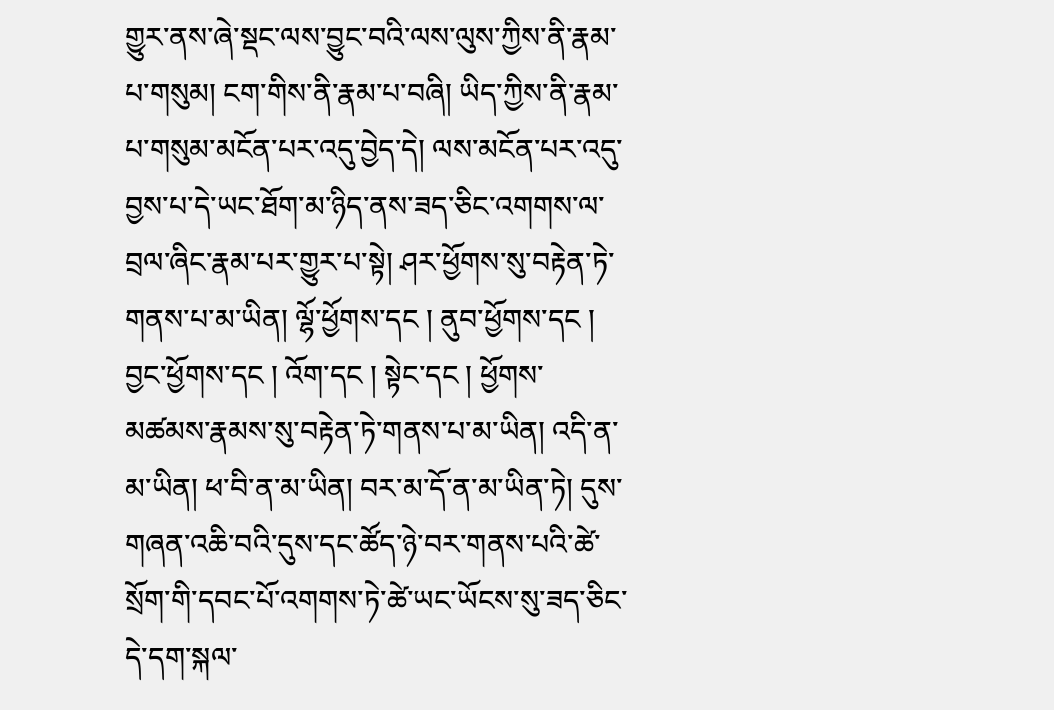གྱུར་ནས་ཞེ་སྡང་ལས་བྱུང་བའི་ལས་ལུས་ཀྱིས་ནི་རྣམ་པ་གསུམ། ངག་གིས་ནི་རྣམ་པ་བཞི། ཡིད་ཀྱིས་ནི་རྣམ་པ་གསུམ་མངོན་པར་འདུ་བྱེད་དེ། ལས་མངོན་པར་འདུ་བྱས་པ་དེ་ཡང་ཐོག་མ་ཉིད་ནས་ཟད་ཅིང་འགགས་ལ་བྲལ་ཞིང་རྣམ་པར་གྱུར་པ་སྟེ། ཤར་ཕྱོགས་སུ་བརྟེན་ཏེ་གནས་པ་མ་ཡིན། ལྷོ་ཕྱོགས་དང ། ནུབ་ཕྱོགས་དང ། བྱང་ཕྱོགས་དང ། འོག་དང ། སྟེང་དང ། ཕྱོགས་མཚམས་རྣམས་སུ་བརྟེན་ཏེ་གནས་པ་མ་ཡིན། འདི་ན་མ་ཡིན། ཕ་བི་ན་མ་ཡིན། བར་མ་དོ་ན་མ་ཡིན་ཏེ། དུས་གཞན་འཆི་བའི་དུས་དང་ཚོད་ཉེ་བར་གནས་པའི་ཚེ་སྲོག་གི་དབང་པོ་འགགས་ཏེ་ཚེ་ཡང་ཡོངས་སུ་ཟད་ཅིང་དེ་དག་སྐལ་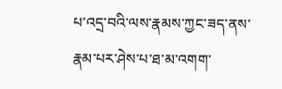པ་འདྲ་བའི་ལས་རྣམས་ཀྱང་ཟད་ནས་རྣམ་པར་ཤེས་པ་ཐ་མ་འགག་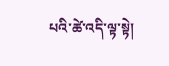པའི་ཚེ་འདི་ལྟ་སྟེ།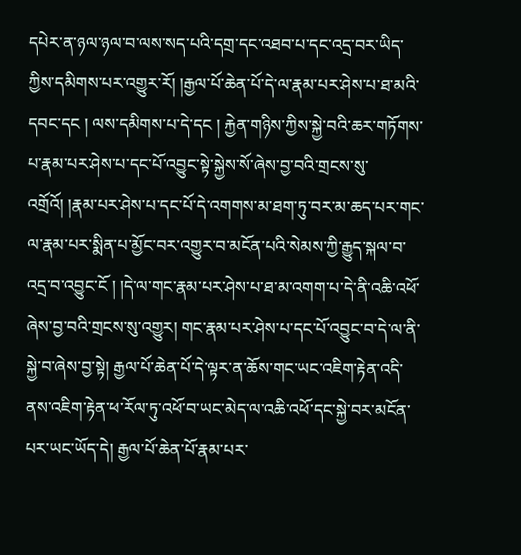དཔེར་ན་ཉལ་ཉལ་བ་ལས་སད་པའི་དགྲ་དང་འཐབ་པ་དང་འདྲ་བར་ཡིད་ཀྱིས་དམིགས་པར་འགྱུར་རོ། །རྒྱལ་པོ་ཆེན་པོ་དེ་ལ་རྣམ་པར་ཤེས་པ་ཐ་མའི་དབང་དང ། ལས་དམིགས་པ་དེ་དང ། རྐྱེན་གཉིས་ཀྱིས་སྐྱེ་བའི་ཆར་གཏོགས་པ་རྣམ་པར་ཤེས་པ་དང་པོ་འབྱུང་སྟེ་སྐྱེས་སོ་ཞེས་བྱ་བའི་གྲངས་སུ་འགྲོའོ། །རྣམ་པར་ཤེས་པ་དང་པོ་དེ་འགགས་མ་ཐག་ཏུ་བར་མ་ཆད་པར་གང་ལ་རྣམ་པར་སྨིན་པ་མྱོང་བར་འགྱུར་བ་མངོན་པའི་སེམས་ཀྱི་རྒྱུད་སྐལ་བ་འདྲ་བ་འབྱུང་ངོ ། །དེ་ལ་གང་རྣམ་པར་ཤེས་པ་ཐ་མ་འགག་པ་དེ་ནི་འཆི་འཕོ་ཞེས་བྱ་བའི་གྲངས་སུ་འགྱུར། གང་རྣམ་པར་ཤེས་པ་དང་པོ་འབྱུང་བ་དེ་ལ་ནི་སྐྱེ་བ་ཞེས་བྱ་སྟེ། རྒྱལ་པོ་ཆེན་པོ་དེ་ལྟར་ན་ཆོས་གང་ཡང་འཇིག་རྟེན་འདི་ནས་འཇིག་རྟེན་ཕ་རོལ་ཏུ་འཕོ་བ་ཡང་མེད་ལ་འཆི་འཕོ་དང་སྐྱེ་བར་མངོན་པར་ཡང་ཡོད་དེ། རྒྱལ་པོ་ཆེན་པོ་རྣམ་པར་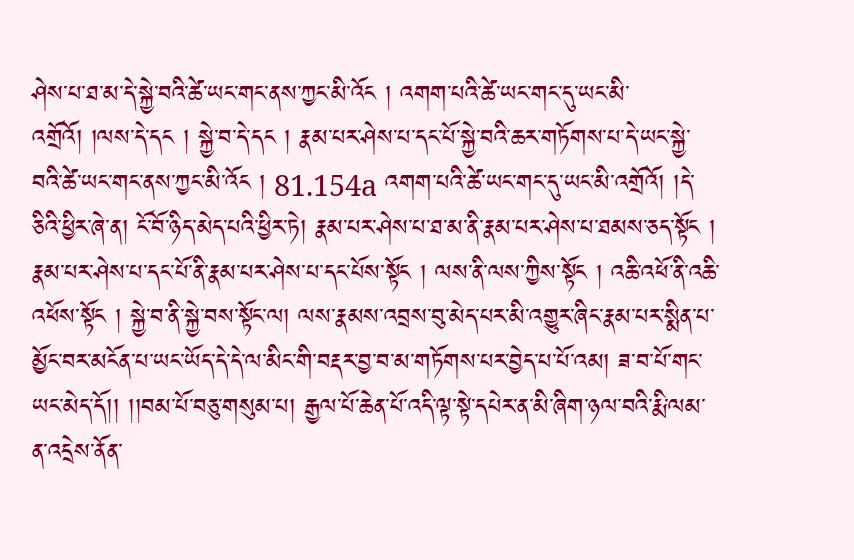ཤེས་པ་ཐ་མ་དེ་སྐྱེ་བའི་ཚེ་ཡང་གང་ནས་ཀྱང་མི་འོང ། འགག་པའི་ཚེ་ཡང་གང་དུ་ཡང་མི་འགྲོའོ། །ལས་དེ་དང ། སྐྱེ་བ་དེ་དང ། རྣམ་པར་ཤེས་པ་དང་པོ་སྐྱེ་བའི་ཆར་གཏོགས་པ་དེ་ཡང་སྐྱེ་བའི་ཚེ་ཡང་གང་ནས་ཀྱང་མི་འོང ། 81.154a འགག་པའི་ཚེ་ཡང་གང་དུ་ཡང་མི་འགྲོའོ། །དེ་ཅིའི་ཕྱིར་ཞེ་ན། ངོ་བོ་ཉིད་མེད་པའི་ཕྱིར་ཏེ། རྣམ་པར་ཤེས་པ་ཐ་མ་ནི་རྣམ་པར་ཤེས་པ་ཐམས་ཅད་སྟོང ། རྣམ་པར་ཤེས་པ་དང་པོ་ནི་རྣམ་པར་ཤེས་པ་དང་པོས་སྟོང ། ལས་ནི་ལས་ཀྱིས་སྟོང ། འཆི་འཕོ་ནི་འཆི་འཕོས་སྟོང ། སྐྱེ་བ་ནི་སྐྱེ་བས་སྟོང་ལ། ལས་རྣམས་འབྲས་བུ་མེད་པར་མི་འགྱུར་ཞིང་རྣམ་པར་སྨིན་པ་མྱོང་བར་མངོན་པ་ཡང་ཡོད་དེ་དེ་ལ་མིང་གི་བརྡར་བྱ་བ་མ་གཏོགས་པར་བྱེད་པ་པོ་འམ། ཟ་བ་པོ་གང་ཡང་མེད་དོ།། །།བམ་པོ་བཅུ་གསུམ་པ། རྒྱལ་པོ་ཆེན་པོ་འདི་ལྟ་སྟེ་དཔེར་ན་མི་ཞིག་ཉལ་བའི་རྨི་ལམ་ན་འདྲེས་ནོན་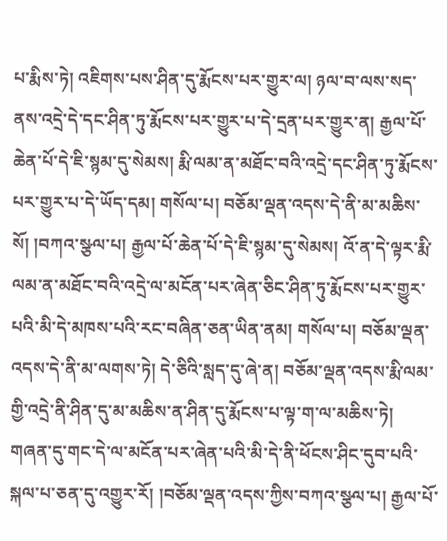པ་རྨིས་ཏེ། འཇིགས་པས་ཤིན་དུ་རྨོངས་པར་གྱུར་ལ། ཉལ་བ་ལས་སད་ནས་འདྲེ་དེ་དང་ཤིན་ཏུ་རྨོངས་པར་གྱུར་པ་དེ་དྲན་པར་གྱུར་ན། རྒྱལ་པོ་ཆེན་པོ་དེ་ཇི་སྙམ་དུ་སེམས། རྨི་ལམ་ན་མཐོང་བའི་འདྲེ་དང་ཤིན་ཏུ་རྨོངས་པར་གྱུར་པ་དེ་ཡོད་དམ། གསོལ་པ། བཅོམ་ལྡན་འདས་དེ་ནི་མ་མཆིས་སོ། །བཀའ་སྩལ་པ། རྒྱལ་པོ་ཆེན་པོ་དེ་ཇི་སྙམ་དུ་སེམས། འོ་ན་དེ་ལྟར་རྨི་ལམ་ན་མཐོང་བའི་འདྲེ་ལ་མངོན་པར་ཞེན་ཅིང་ཤིན་ཏུ་རྨོངས་པར་གྱུར་པའི་མི་དེ་མཁས་པའི་རང་བཞིན་ཅན་ཡིན་ནམ། གསོལ་པ། བཅོམ་ལྡན་འདས་དེ་ནི་མ་ལགས་ཏེ། དེ་ཅིའི་སླད་དུ་ཞེ་ན། བཅོམ་ལྡན་འདས་རྨི་ལམ་གྱི་འདྲེ་ནི་ཤིན་དུ་མ་མཆིས་ན་ཤིན་དུ་རྨོངས་པ་ལྟ་ག་ལ་མཆིས་ཏེ། གཞན་དུ་གང་དེ་ལ་མངོན་པར་ཞེན་པའི་མི་དེ་ནི་ཕོངས་ཤིང་དུབ་པའི་སྐལ་པ་ཅན་དུ་འགྱུར་རོ། །བཅོམ་ལྡན་འདས་ཀྱིས་བཀའ་སྩལ་པ། རྒྱལ་པོ་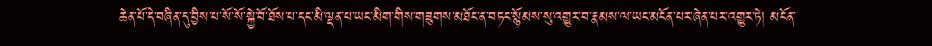ཆེན་པོ་དེ་བཞིན་དུ་བྱིས་པ་སོ་སོ་སྐྱེ་བོ་ཐོས་པ་དང་མི་ལྡན་པ་ཡང་མིག་གིས་གཟུགས་མཐོང་ན་བཏང་སྙོམས་སུ་འགྱུར་བ་རྣམས་ལ་ཡང་མངོན་པར་ཞེན་པར་འགྱུར་ཏེ། མངོན་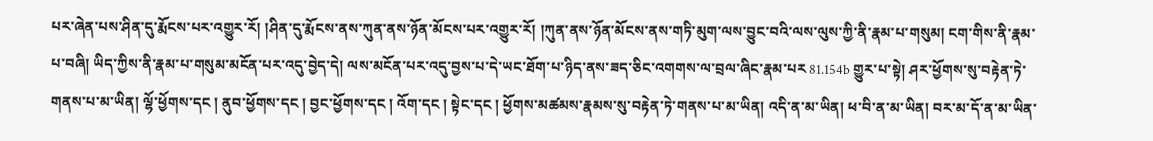པར་ཞེན་པས་ཤིན་དུ་རྨོངས་པར་འགྱུར་རོ། །ཤིན་དུ་རྨོངས་ནས་ཀུན་ནས་ཉོན་མོངས་པར་འགྱུར་རོ། །ཀུན་ནས་ཉོན་མོངས་ནས་གཏི་མུག་ལས་བྱུང་བའི་ལས་ལུས་ཀྱི་ནི་རྣམ་པ་གསུམ། ངག་གིས་ནི་རྣམ་པ་བཞི། ཡིད་ཀྱིས་ནི་རྣམ་པ་གསུམ་མངོན་པར་འདུ་བྱེད་དེ། ལས་མངོན་པར་འདུ་བྱས་པ་དེ་ཡང་ཐོག་པ་ཉིད་ནས་ཟད་ཅིང་འགགས་ལ་བྲལ་ཞིང་རྣམ་པར 81.154b གྱུར་པ་སྟེ། ཤར་ཕྱོགས་སུ་བརྟེན་ཏེ་གནས་པ་མ་ཡིན། ལྷོ་ཕྱོགས་དང ། ནུབ་ཕྱོགས་དང ། བྱང་ཕྱོགས་དང ། འོག་དང ། སྟེང་དང ། ཕྱོགས་མཚམས་རྣམས་སུ་བརྟེན་ཏེ་གནས་པ་མ་ཡིན། འདི་ན་མ་ཡིན། ཕ་བི་ན་མ་ཡིན། བར་མ་དོ་ན་མ་ཡིན་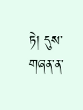ཏེ། དུས་གཞན་ན་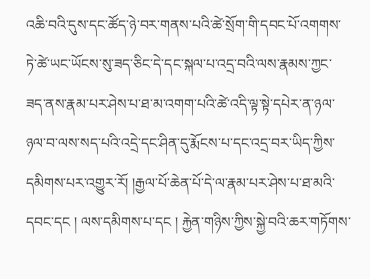འཆི་བའི་དུས་དང་ཚོད་ཉེ་བར་གནས་པའི་ཚེ་སྲོག་གི་དབང་པོ་འགགས་ཏེ་ཚེ་ཡང་ཡོངས་སུ་ཟད་ཅིང་དེ་དང་སྐལ་པ་འདྲ་བའི་ལས་རྣམས་ཀྱང་ཟད་ནས་རྣམ་པར་ཤེས་པ་ཐ་མ་འགག་པའི་ཚེ་འདི་ལྟ་སྟེ་དཔེར་ན་ཉལ་ཉལ་བ་ལས་སད་པའི་འདྲེ་དང་ཤིན་དུ་རྨོངས་པ་དང་འདྲ་བར་ཡིད་ཀྱིས་དམིགས་པར་འགྱུར་རོ། །རྒྱལ་པོ་ཆེན་པོ་དེ་ལ་རྣམ་པར་ཤེས་པ་ཐ་མའི་དབང་དང ། ལས་དམིགས་པ་དང ། རྐྱེན་གཉིས་ཀྱིས་སྐྱེ་བའི་ཆར་གཏོགས་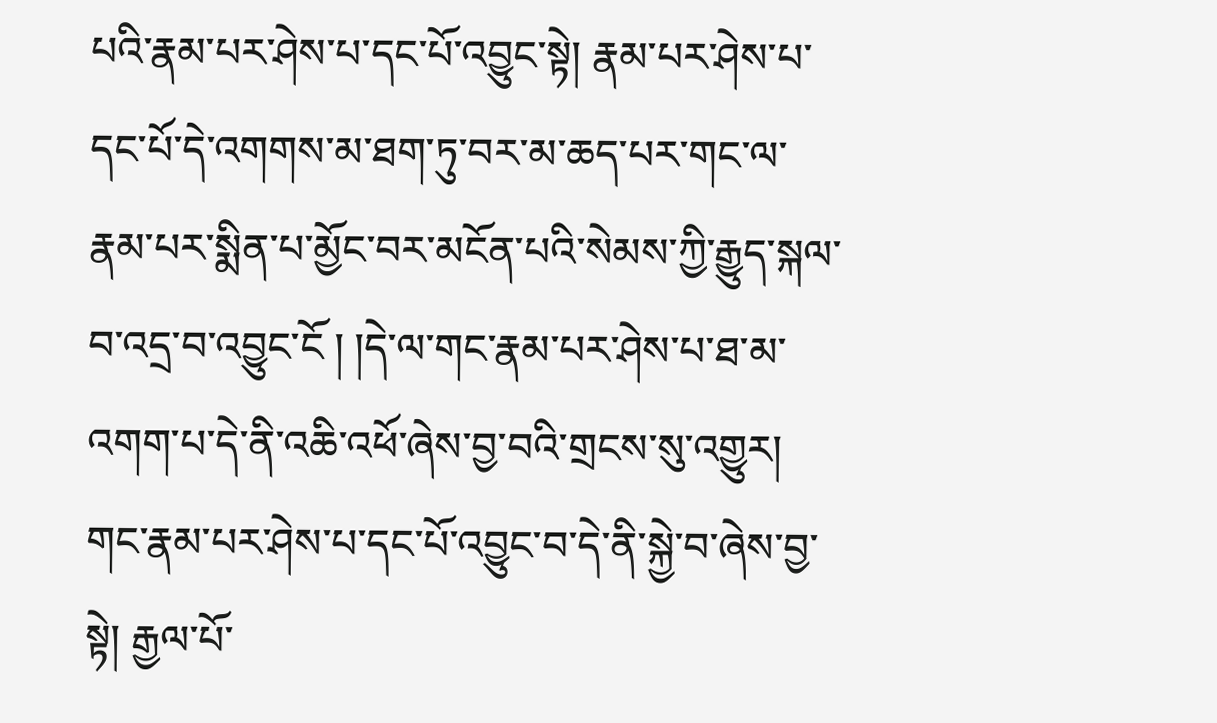པའི་རྣམ་པར་ཤེས་པ་དང་པོ་འབྱུང་སྟེ། རྣམ་པར་ཤེས་པ་དང་པོ་དེ་འགགས་མ་ཐག་ཏུ་བར་མ་ཆད་པར་གང་ལ་རྣམ་པར་སྨིན་པ་མྱོང་བར་མངོན་པའི་སེམས་ཀྱི་རྒྱུད་སྐལ་བ་འདྲ་བ་འབྱུང་ངོ ། །དེ་ལ་གང་རྣམ་པར་ཤེས་པ་ཐ་མ་འགག་པ་དེ་ནི་འཆི་འཕོ་ཞེས་བྱ་བའི་གྲངས་སུ་འགྱུར། གང་རྣམ་པར་ཤེས་པ་དང་པོ་འབྱུང་བ་དེ་ནི་སྐྱེ་བ་ཞེས་བྱ་སྟེ། རྒྱལ་པོ་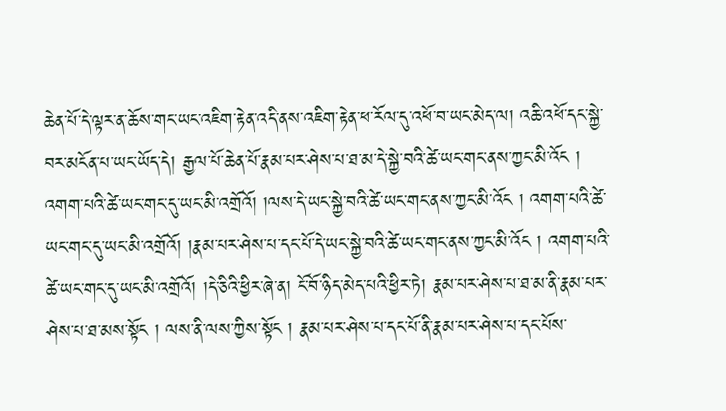ཆེན་པོ་དེ་ལྟར་ན་ཆོས་གང་ཡང་འཇིག་རྟེན་འདི་ནས་འཇིག་རྟེན་ཕ་རོལ་དུ་འཕོ་བ་ཡང་མེད་ལ། འཆི་འཕོ་དང་སྐྱེ་བར་མངོན་པ་ཡང་ཡོད་དེ། རྒྱལ་པོ་ཆེན་པོ་རྣམ་པར་ཤེས་པ་ཐ་མ་དེ་སྐྱེ་བའི་ཚེ་ཡང་གང་ནས་ཀྱང་མི་འོང ། འགག་པའི་ཚེ་ཡང་གང་དུ་ཡང་མི་འགྲོའོ། །ལས་དེ་ཡང་སྐྱེ་བའི་ཚེ་ཡང་གང་ནས་ཀྱང་མི་འོང ། འགག་པའི་ཚེ་ཡང་གང་དུ་ཡང་མི་འགྲོའོ། །རྣམ་པར་ཤེས་པ་དང་པོ་དེ་ཡང་སྐྱེ་བའི་ཚེ་ཡང་གང་ནས་ཀྱང་མི་འོང ། འགག་པའི་ཚེ་ཡང་གང་དུ་ཡང་མི་འགྲོའོ། །དེ་ཅིའི་ཕྱིར་ཞེ་ན། ངོ་བོ་ཉིད་མེད་པའི་ཕྱིར་ཏེ། རྣམ་པར་ཤེས་པ་ཐ་མ་ནི་རྣམ་པར་ཤེས་པ་ཐ་མས་སྟོང ། ལས་ནི་ལས་ཀྱིས་སྟོང ། རྣམ་པར་ཤེས་པ་དང་པོ་ནི་རྣམ་པར་ཤེས་པ་དང་པོས་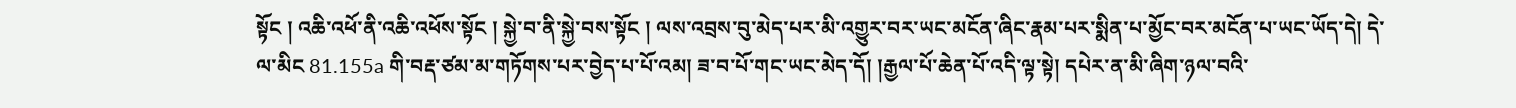སྟོང ། འཆི་འཕོ་ནི་འཆི་འཕོས་སྟོང ། སྐྱེ་བ་ནི་སྐྱེ་བས་སྟོང ། ལས་འབྲས་བུ་མེད་པར་མི་འགྱུར་བར་ཡང་མངོན་ཞིང་རྣམ་པར་སྨིན་པ་མྱོང་བར་མངོན་པ་ཡང་ཡོད་དེ། དེ་ལ་མིང 81.155a གི་བརྡ་ཙམ་མ་གཏོགས་པར་བྱེད་པ་པོ་འམ། ཟ་བ་པོ་གང་ཡང་མེད་དོ། །རྒྱལ་པོ་ཆེན་པོ་འདི་ལྟ་སྟེ། དཔེར་ན་མི་ཞིག་ཉལ་བའི་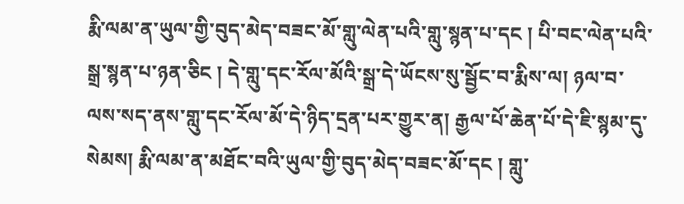རྨི་ལམ་ན་ཡུལ་གྱི་བུད་མེད་བཟང་མོ་གླུ་ལེན་པའི་གླུ་སྙན་པ་དང ། པི་བང་ལེན་པའི་སྒྲ་སྙན་པ་ཉན་ཅིང ། དེ་གླུ་དང་རོལ་མོའི་སྒྲ་དེ་ཡོངས་སུ་སྦྱོང་བ་རྨིས་ལ། ཉལ་བ་ལས་སད་ནས་གླུ་དང་རོལ་མོ་དེ་ཉིད་དྲན་པར་གྱུར་ན། རྒྱལ་པོ་ཆེན་པོ་དེ་ཇི་སྙམ་དུ་སེམས། རྨི་ལམ་ན་མཐོང་བའི་ཡུལ་གྱི་བུད་མེད་བཟང་མོ་དང ། གླུ་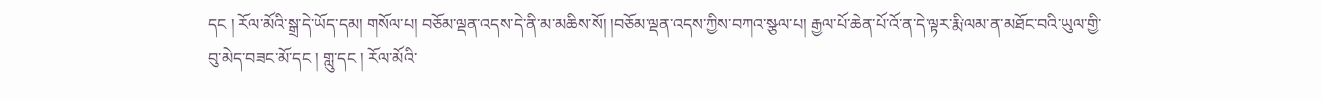དང ། རོལ་མོའི་སྒྲ་དེ་ཡོད་དམ། གསོལ་པ། བཅོམ་ལྡན་འདས་དེ་ནི་མ་མཆིས་སོ། །བཅོམ་ལྡན་འདས་ཀྱིས་བཀའ་སྩལ་པ། རྒྱལ་པོ་ཆེན་པོ་འོ་ན་དེ་ལྟར་རྨི་ལམ་ན་མཐོང་བའི་ཡུལ་གྱི་བུ་མེད་བཟང་མོ་དང ། གླུ་དང ། རོལ་མོའི་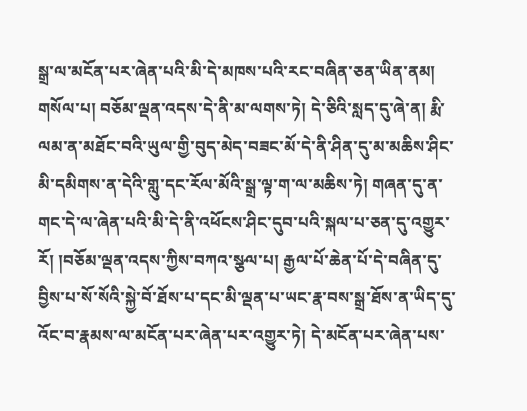སྒྲ་ལ་མངོན་པར་ཞེན་པའི་མི་དེ་མཁས་པའི་རང་བཞིན་ཅན་ཡིན་ནམ། གསོལ་པ། བཅོམ་ལྡན་འདས་དེ་ནི་མ་ལགས་ཏེ། དེ་ཅིའི་སླད་དུ་ཞེ་ན། རྨི་ལམ་ན་མཐོང་བའི་ཡུལ་གྱི་བུད་མེད་བཟང་མོ་དེ་ནི་ཤིན་དུ་མ་མཆིས་ཤིང་མི་དམིགས་ན་དེའི་གླུ་དང་རོལ་མོའི་སྒྲ་ལྟ་ག་ལ་མཆིས་ཏེ། གཞན་དུ་ན་གང་དེ་ལ་ཞེན་པའི་མི་དེ་ནི་འཕོངས་ཤིང་དུབ་པའི་སྐལ་པ་ཅན་དུ་འགྱུར་རོ། །བཅོམ་ལྡན་འདས་ཀྱིས་བཀའ་སྩལ་པ། རྒྱལ་པོ་ཆེན་པོ་དེ་བཞིན་དུ་བྱིས་པ་སོ་སོའི་སྐྱེ་བོ་ཐོས་པ་དང་མི་ལྡན་པ་ཡང་རྣ་བས་སྒྲ་ཐོས་ན་ཡིད་དུ་འོང་བ་རྣམས་ལ་མངོན་པར་ཞེན་པར་འགྱུར་ཏེ། དེ་མངོན་པར་ཞེན་པས་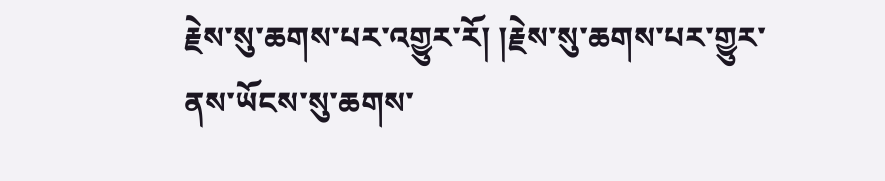རྗེས་སུ་ཆགས་པར་འགྱུར་རོ། །རྗེས་སུ་ཆགས་པར་གྱུར་ནས་ཡོངས་སུ་ཆགས་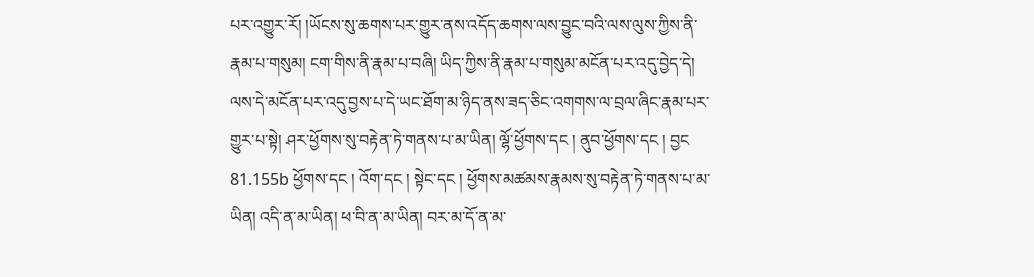པར་འགྱུར་རོ། །ཡོངས་སུ་ཆགས་པར་གྱུར་ནས་འདོད་ཆགས་ལས་བྱུང་བའི་ལས་ལུས་ཀྱིས་ནི་རྣམ་པ་གསུམ། ངག་གིས་ནི་རྣམ་པ་བཞི། ཡིད་ཀྱིས་ནི་རྣམ་པ་གསུམ་མངོན་པར་འདུ་བྱེད་དེ། ལས་དེ་མངོན་པར་འདུ་བྱས་པ་དེ་ཡང་ཐོག་མ་ཉིད་ནས་ཟད་ཅིང་འགགས་ལ་བྲལ་ཞིང་རྣམ་པར་གྱུར་པ་སྟེ། ཤར་ཕྱོགས་སུ་བརྟེན་ཏེ་གནས་པ་མ་ཡིན། ལྷོ་ཕྱོགས་དང ། ནུབ་ཕྱོགས་དང ། བྱང 81.155b ཕྱོགས་དང ། འོག་དང ། སྟེང་དང ། ཕྱོགས་མཚམས་རྣམས་སུ་བརྟེན་ཏེ་གནས་པ་མ་ཡིན། འདི་ན་མ་ཡིན། ཕ་བི་ན་མ་ཡིན། བར་མ་དོ་ན་མ་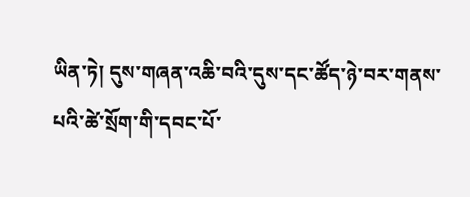ཡིན་ཏེ། དུས་གཞན་འཆི་བའི་དུས་དང་ཚོད་ཉེ་བར་གནས་པའི་ཚེ་སྲོག་གི་དབང་པོ་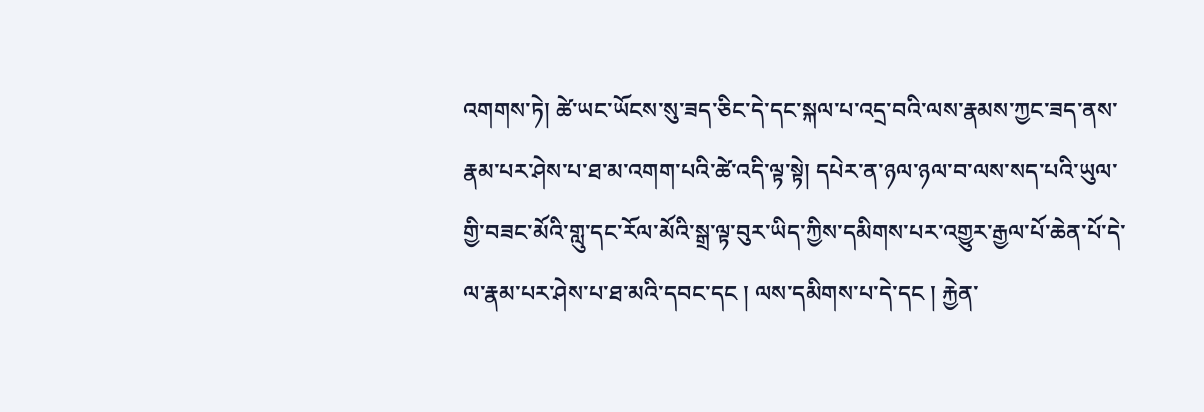འགགས་ཏེ། ཚེ་ཡང་ཡོངས་སུ་ཟད་ཅིང་དེ་དང་སྐལ་པ་འདྲ་བའི་ལས་རྣམས་ཀྱང་ཟད་ནས་རྣམ་པར་ཤེས་པ་ཐ་མ་འགག་པའི་ཚེ་འདི་ལྟ་སྟེ། དཔེར་ན་ཉལ་ཉལ་བ་ལས་སད་པའི་ཡུལ་གྱི་བཟང་མོའི་གླུ་དང་རོལ་མོའི་སྒྲ་ལྟ་བུར་ཡིད་ཀྱིས་དམིགས་པར་འགྱུར་རྒྱལ་པོ་ཆེན་པོ་དེ་ལ་རྣམ་པར་ཤེས་པ་ཐ་མའི་དབང་དང ། ལས་དམིགས་པ་དེ་དང ། རྐྱེན་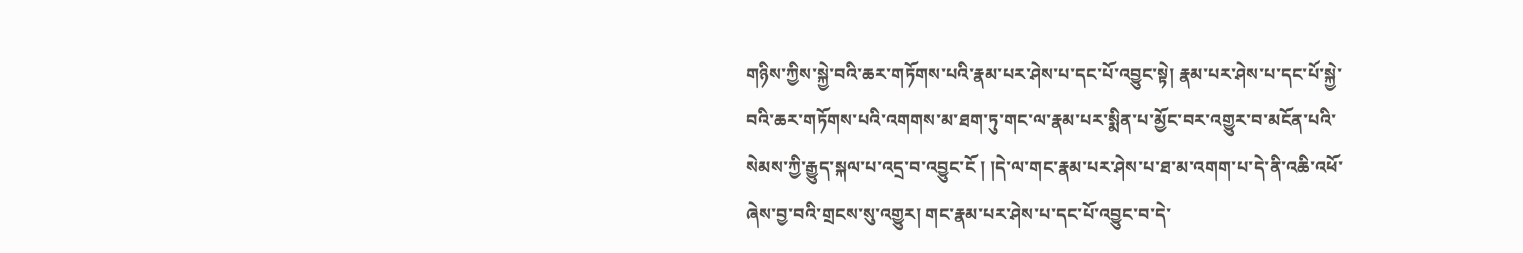གཉིས་ཀྱིས་སྐྱེ་བའི་ཆར་གཏོགས་པའི་རྣམ་པར་ཤེས་པ་དང་པོ་འབྱུང་སྟེ། རྣམ་པར་ཤེས་པ་དང་པོ་སྐྱེ་བའི་ཆར་གཏོགས་པའི་འགགས་མ་ཐག་ཏུ་གང་ལ་རྣམ་པར་སྨིན་པ་མྱོང་བར་འགྱུར་བ་མངོན་པའི་སེམས་ཀྱི་རྒྱུད་སྐལ་པ་འདྲ་བ་འབྱུང་ངོ ། །དེ་ལ་གང་རྣམ་པར་ཤེས་པ་ཐ་མ་འགག་པ་དེ་ནི་འཆི་འཕོ་ཞེས་བྱ་བའི་གྲངས་སུ་འགྱུར། གང་རྣམ་པར་ཤེས་པ་དང་པོ་འབྱུང་བ་དེ་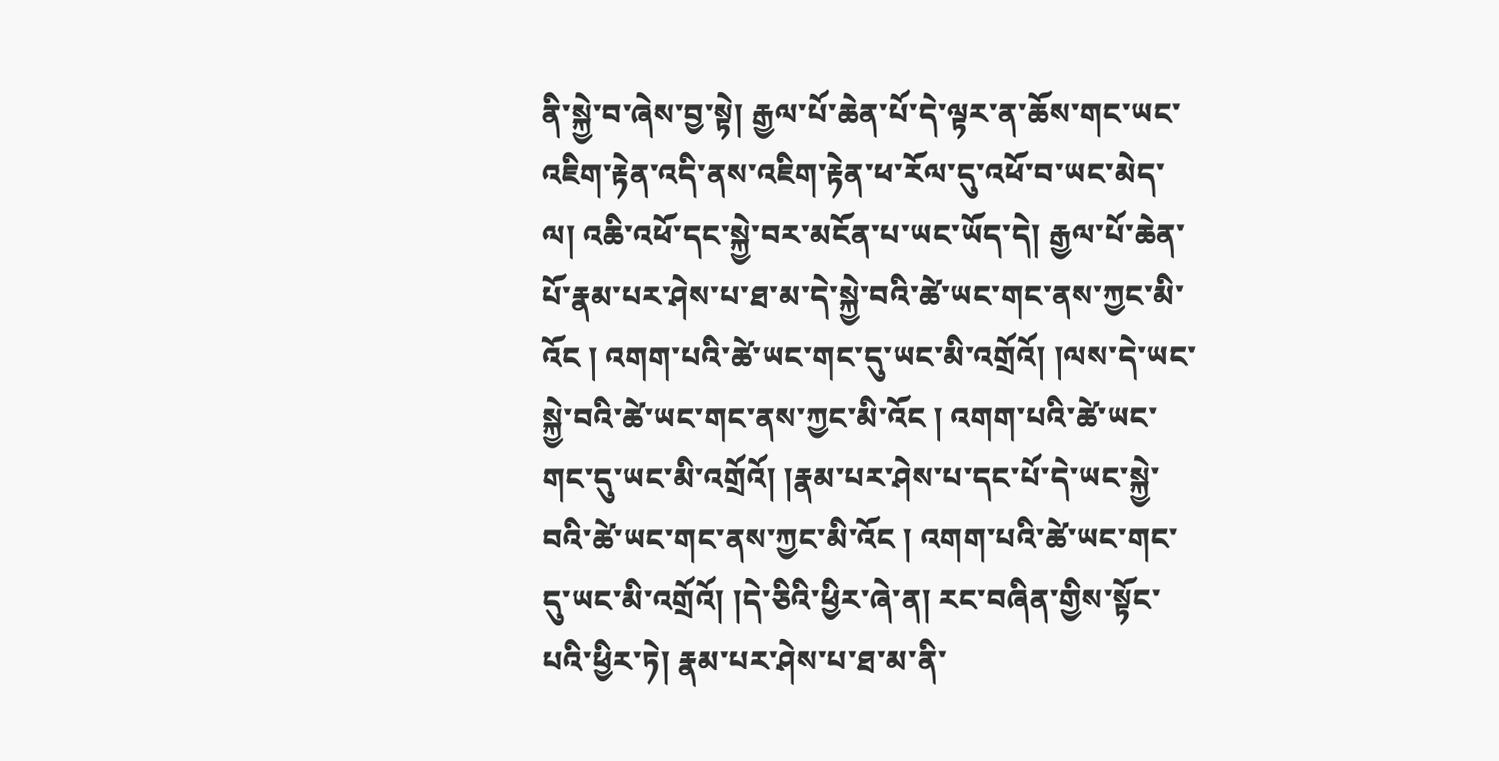ནི་སྐྱེ་བ་ཞེས་བྱ་སྟེ། རྒྱལ་པོ་ཆེན་པོ་དེ་ལྟར་ན་ཆོས་གང་ཡང་འཇིག་རྟེན་འདི་ནས་འཇིག་རྟེན་ཕ་རོལ་དུ་འཕོ་བ་ཡང་མེད་ལ། འཆི་འཕོ་དང་སྐྱེ་བར་མངོན་པ་ཡང་ཡོད་དེ། རྒྱལ་པོ་ཆེན་པོ་རྣམ་པར་ཤེས་པ་ཐ་མ་དེ་སྐྱེ་བའི་ཚེ་ཡང་གང་ནས་ཀྱང་མི་འོང ། འགག་པའི་ཚེ་ཡང་གང་དུ་ཡང་མི་འགྲོའོ། །ལས་དེ་ཡང་སྐྱེ་བའི་ཚེ་ཡང་གང་ནས་ཀྱང་མི་འོང ། འགག་པའི་ཚེ་ཡང་གང་དུ་ཡང་མི་འགྲོའོ། །རྣམ་པར་ཤེས་པ་དང་པོ་དེ་ཡང་སྐྱེ་བའི་ཚེ་ཡང་གང་ནས་ཀྱང་མི་འོང ། འགག་པའི་ཚེ་ཡང་གང་དུ་ཡང་མི་འགྲོའོ། །དེ་ཅིའི་ཕྱིར་ཞེ་ན། རང་བཞིན་གྱིས་སྟོང་པའི་ཕྱིར་ཏེ། རྣམ་པར་ཤེས་པ་ཐ་མ་ནི་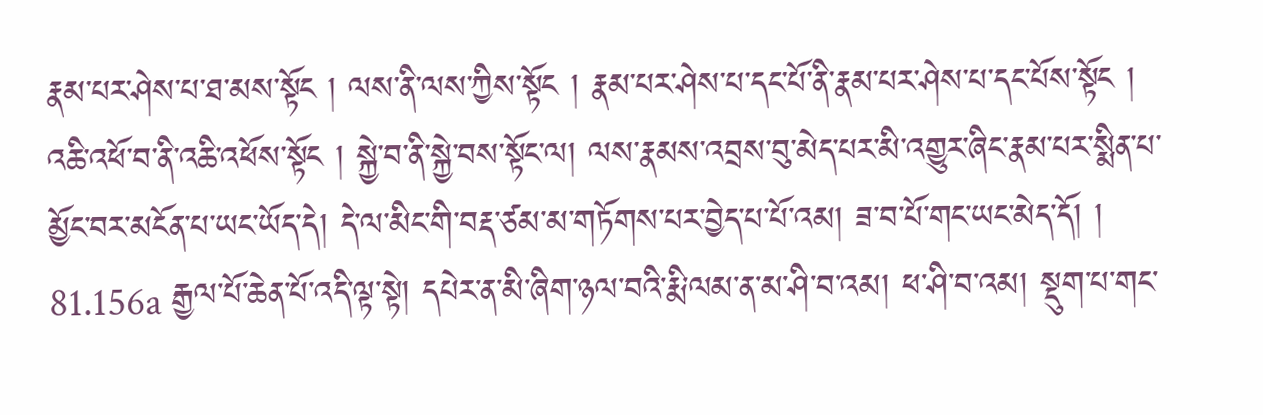རྣམ་པར་ཤེས་པ་ཐ་མས་སྟོང ། ལས་ནི་ལས་ཀྱིས་སྟོང ། རྣམ་པར་ཤེས་པ་དང་པོ་ནི་རྣམ་པར་ཤེས་པ་དང་པོས་སྟོང ། འཆི་འཕོ་བ་ནི་འཆི་འཕོས་སྟོང ། སྐྱེ་བ་ནི་སྐྱེ་བས་སྟོང་ལ། ལས་རྣམས་འབྲས་བུ་མེད་པར་མི་འགྱུར་ཞིང་རྣམ་པར་སྨིན་པ་མྱོང་བར་མངོན་པ་ཡང་ཡོད་དེ། དེ་ལ་མིང་གི་བརྡ་ཙམ་མ་གཏོགས་པར་བྱེད་པ་པོ་འམ། ཟ་བ་པོ་གང་ཡང་མེད་དོ། ། 81.156a རྒྱལ་པོ་ཆེན་པོ་འདི་ལྟ་སྟེ། དཔེར་ན་མི་ཞིག་ཉལ་བའི་རྨི་ལམ་ན་མ་ཤི་བ་འམ། ཕ་ཤི་བ་འམ། སྡུག་པ་གང་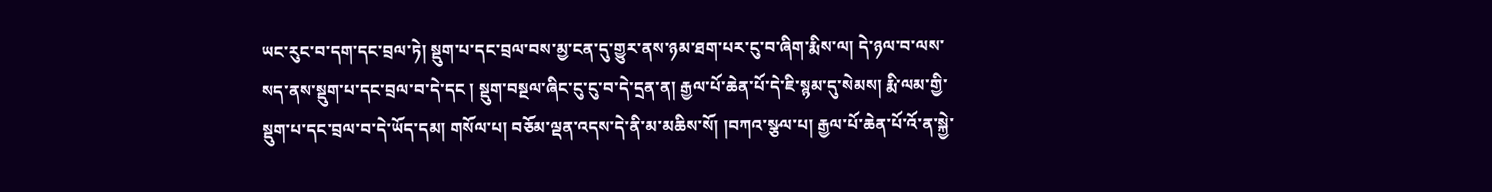ཡང་རུང་བ་དག་དང་བྲལ་ཏེ། སྡུག་པ་དང་བྲལ་བས་མྱ་ངན་དུ་གྱུར་ནས་ཉམ་ཐག་པར་ངུ་བ་ཞིག་རྨིས་ལ། དེ་ཉལ་བ་ལས་སད་ནས་སྡུག་པ་དང་བྲལ་བ་དེ་དང ། སྡུག་བསྔལ་ཞིང་ངུ་ངུ་བ་དེ་དྲན་ན། རྒྱལ་པོ་ཆེན་པོ་དེ་ཇི་སྙམ་དུ་སེམས། རྨི་ལམ་གྱི་སྡུག་པ་དང་བྲལ་བ་དེ་ཡོད་དམ། གསོལ་པ། བཅོམ་ལྡན་འདས་དེ་ནི་མ་མཆིས་སོ། །བཀའ་སྩལ་པ། རྒྱལ་པོ་ཆེན་པོ་འོ་ན་སྐྱེ་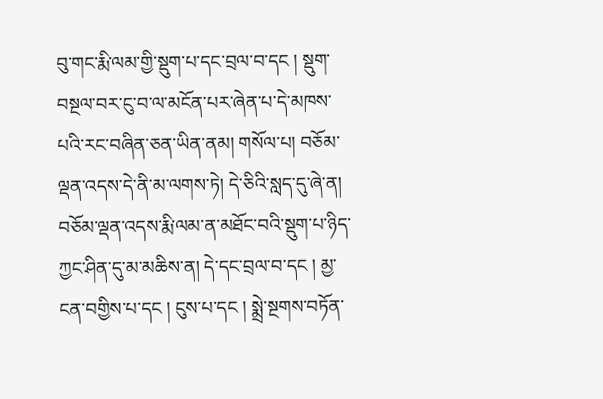བུ་གང་རྨི་ལམ་གྱི་སྡུག་པ་དང་བྲལ་བ་དང ། སྡུག་བསྔལ་བར་ངུ་བ་ལ་མངོན་པར་ཞེན་པ་དེ་མཁས་པའི་རང་བཞིན་ཅན་ཡིན་ནམ། གསོལ་པ། བཅོམ་ལྡན་འདས་དེ་ནི་མ་ལགས་ཏེ། དེ་ཅིའི་སླད་དུ་ཞེ་ན། བཅོམ་ལྡན་འདས་རྨི་ལམ་ན་མཐོང་བའི་སྡུག་པ་ཉིད་ཀྱང་ཤིན་དུ་མ་མཆིས་ན། དེ་དང་བྲལ་བ་དང ། མྱ་ངན་བགྱིས་པ་དང ། ངུས་པ་དང ། སྨྲེ་སྔགས་བཏོན་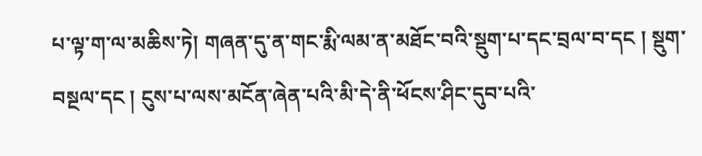པ་ལྟ་ག་ལ་མཆིས་ཏེ། གཞན་དུ་ན་གང་རྨི་ལམ་ན་མཐོང་བའི་སྡུག་པ་དང་བྲལ་བ་དང ། སྡུག་བསྔལ་དང ། ངུས་པ་ལས་མངོན་ཞེན་པའི་མི་དེ་ནི་ཕོངས་ཤིང་དུབ་པའི་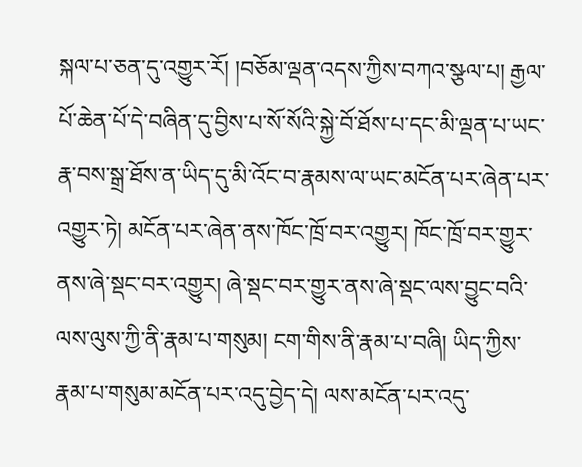སྐལ་པ་ཅན་དུ་འགྱུར་རོ། །བཅོམ་ལྡན་འདས་ཀྱིས་བཀའ་སྩལ་པ། རྒྱལ་པོ་ཆེན་པོ་དེ་བཞིན་དུ་བྱིས་པ་སོ་སོའི་སྐྱེ་བོ་ཐོས་པ་དང་མི་ལྡན་པ་ཡང་རྣ་བས་སྒྲ་ཐོས་ན་ཡིད་དུ་མི་འོང་བ་རྣམས་ལ་ཡང་མངོན་པར་ཞེན་པར་འགྱུར་ཏེ། མངོན་པར་ཞེན་ནས་ཁོང་ཁྲོ་བར་འགྱུར། ཁོང་ཁྲོ་བར་གྱུར་ནས་ཞེ་སྡང་བར་འགྱུར། ཞེ་སྡང་བར་གྱུར་ནས་ཞེ་སྡང་ལས་བྱུང་བའི་ལས་ལུས་ཀྱི་ནི་རྣམ་པ་གསུམ། ངག་གིས་ནི་རྣམ་པ་བཞི། ཡིད་ཀྱིས་རྣམ་པ་གསུམ་མངོན་པར་འདུ་བྱེད་དེ། ལས་མངོན་པར་འདུ་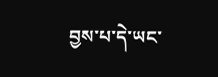བྱས་པ་དེ་ཡང་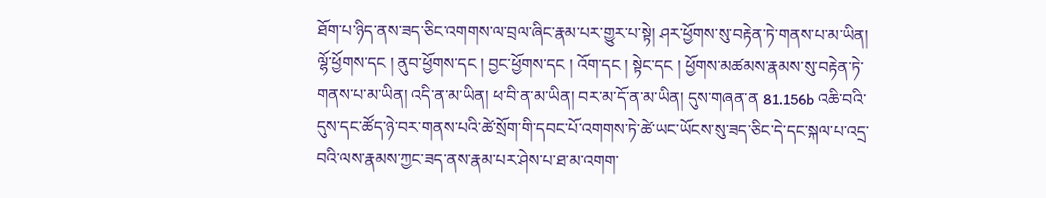ཐོག་པ་ཉིད་ནས་ཟད་ཅིང་འགགས་ལ་བྲལ་ཞིང་རྣམ་པར་གྱུར་པ་སྟེ། ཤར་ཕྱོགས་སུ་བརྟེན་ཏེ་གནས་པ་མ་ཡིན། ལྷོ་ཕྱོགས་དང ། ནུབ་ཕྱོགས་དང ། བྱང་ཕྱོགས་དང ། འོག་དང ། སྟེང་དང ། ཕྱོགས་མཚམས་རྣམས་སུ་བརྟེན་ཏེ་གནས་པ་མ་ཡིན། འདི་ན་མ་ཡིན། ཕ་བི་ན་མ་ཡིན། བར་མ་དོ་ན་མ་ཡིན། དུས་གཞན་ན 81.156b འཆི་བའི་དུས་དང་ཚོད་ཉེ་བར་གནས་པའི་ཚེ་སྲོག་གི་དབང་པོ་འགགས་ཏེ་ཚེ་ཡང་ཡོངས་སུ་ཟད་ཅིང་དེ་དང་སྐལ་པ་འདྲ་བའི་ལས་རྣམས་ཀྱང་ཟད་ནས་རྣམ་པར་ཤེས་པ་ཐ་མ་འགག་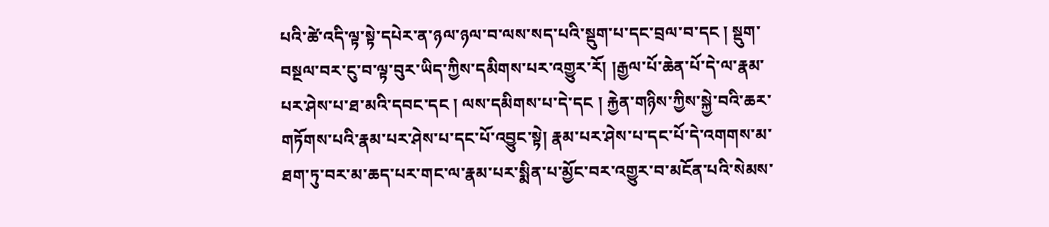པའི་ཚེ་འདི་ལྟ་སྟེ་དཔེར་ན་ཉལ་ཉལ་བ་ལས་སད་པའི་སྡུག་པ་དང་བྲལ་བ་དང ། སྡུག་བསྔལ་བར་ངུ་བ་ལྟ་བུར་ཡིད་ཀྱིས་དམིགས་པར་འགྱུར་རོ། །རྒྱལ་པོ་ཆེན་པོ་དེ་ལ་རྣམ་པར་ཤེས་པ་ཐ་མའི་དབང་དང ། ལས་དམིགས་པ་དེ་དང ། རྐྱེན་གཉིས་ཀྱིས་སྐྱེ་བའི་ཆར་གཏོགས་པའི་རྣམ་པར་ཤེས་པ་དང་པོ་འབྱུང་སྟེ། རྣམ་པར་ཤེས་པ་དང་པོ་དེ་འགགས་མ་ཐག་ཏུ་བར་མ་ཆད་པར་གང་ལ་རྣམ་པར་སྨིན་པ་མྱོང་བར་འགྱུར་བ་མངོན་པའི་སེམས་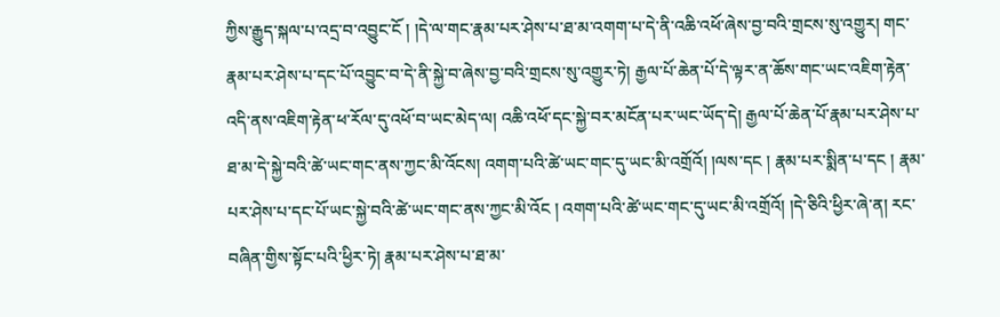ཀྱིས་རྒྱུད་སྐལ་པ་འདྲ་བ་འབྱུང་ངོ ། །དེ་ལ་གང་རྣམ་པར་ཤེས་པ་ཐ་མ་འགག་པ་དེ་ནི་འཆི་འཕོ་ཞེས་བྱ་བའི་གྲངས་སུ་འགྱུར། གང་རྣམ་པར་ཤེས་པ་དང་པོ་འབྱུང་བ་དེ་ནི་སྐྱེ་བ་ཞེས་བྱ་བའི་གྲངས་སུ་འགྱུར་ཏེ། རྒྱལ་པོ་ཆེན་པོ་དེ་ལྟར་ན་ཆོས་གང་ཡང་འཇིག་རྟེན་འདི་ནས་འཇིག་རྟེན་ཕ་རོལ་དུ་འཕོ་བ་ཡང་མེད་ལ། འཆི་འཕོ་དང་སྐྱེ་བར་མངོན་པར་ཡང་ཡོད་དེ། རྒྱལ་པོ་ཆེན་པོ་རྣམ་པར་ཤེས་པ་ཐ་མ་དེ་སྐྱེ་བའི་ཚེ་ཡང་གང་ནས་ཀྱང་མི་འོངས། འགག་པའི་ཚེ་ཡང་གང་དུ་ཡང་མི་འགྲོའོ། །ལས་དང ། རྣམ་པར་སྨིན་པ་དང ། རྣམ་པར་ཤེས་པ་དང་པོ་ཡང་སྐྱེ་བའི་ཚེ་ཡང་གང་ནས་ཀྱང་མི་འོང ། འགག་པའི་ཚེ་ཡང་གང་དུ་ཡང་མི་འགྲོའོ། །དེ་ཅིའི་ཕྱིར་ཞེ་ན། རང་བཞིན་གྱིས་སྟོང་པའི་ཕྱིར་ཏེ། རྣམ་པར་ཤེས་པ་ཐ་མ་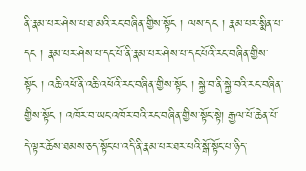ནི་རྣམ་པར་ཤེས་པ་ཐ་མའི་རང་བཞིན་གྱིས་སྟོང ། ལས་དང ། རྣམ་པར་སྨིན་པ་དང ། རྣམ་པར་ཤེས་པ་དང་པོ་ནི་རྣམ་པར་ཤེས་པ་དང་པོའི་རང་བཞིན་གྱིས་སྟོང ། འཆི་འཕོ་ནི་འཆི་འཕོའི་རང་བཞིན་གྱིས་སྟོང ། སྐྱེ་བ་ནི་སྐྱེ་བའི་རང་བཞིན་གྱིས་སྟོང ། འཁོར་བ་ཡང་འཁོར་བའི་རང་བཞིན་གྱིས་སྟོང་སྟེ། རྒྱལ་པོ་ཆེན་པོ་དེ་ལྟར་ཆོས་ཐམས་ཅད་སྟོང་པ་འདི་ནི་རྣམ་པར་ཐར་པའི་སྒོ་སྟོང་པ་ཉིད་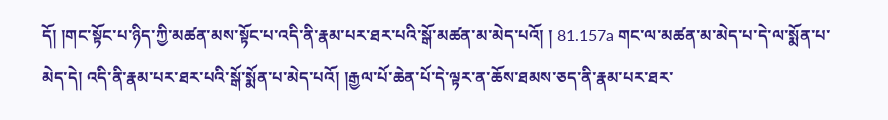དོ། །གང་སྟོང་པ་ཉིད་ཀྱི་མཚན་མས་སྟོང་པ་འདི་ནི་རྣམ་པར་ཐར་པའི་སྒོ་མཚན་མ་མེད་པའོ། ། 81.157a གང་ལ་མཚན་མ་མེད་པ་དེ་ལ་སྨོན་པ་མེད་དེ། འདི་ནི་རྣམ་པར་ཐར་པའི་སྒོ་སྨོན་པ་མེད་པའོ། །རྒྱལ་པོ་ཆེན་པོ་དེ་ལྟར་ན་ཆོས་ཐམས་ཅད་ནི་རྣམ་པར་ཐར་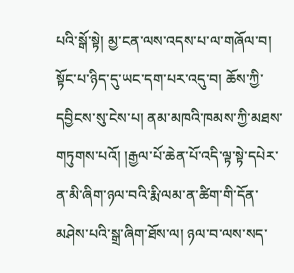པའི་སྒོ་སྟེ། མྱ་ངན་ལས་འདས་པ་ལ་གཞོལ་བ། སྟོང་པ་ཉིད་དུ་ཡང་དག་པར་འདུ་བ། ཆོས་ཀྱི་དབྱིངས་སུ་ངེས་པ། ནམ་མཁའི་ཁམས་ཀྱི་མཐས་གཏུགས་པའོ། །རྒྱལ་པོ་ཆེན་པོ་འདི་ལྟ་སྟེ་དཔེར་ན་མི་ཞིག་ཉལ་བའི་རྨི་ལམ་ན་ཚིག་གི་དོན་མཤེས་པའི་སྒྲ་ཞིག་ཐོས་ལ། ཉལ་བ་ལས་སད་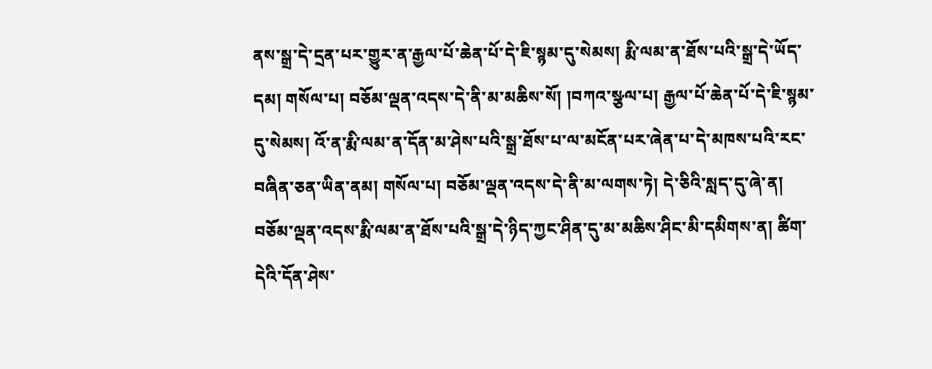ནས་སྒྲ་དེ་དྲན་པར་གྱུར་ན་རྒྱལ་པོ་ཆེན་པོ་དེ་ཇི་སྙམ་དུ་སེམས། རྨི་ལམ་ན་ཐོས་པའི་སྒྲ་དེ་ཡོད་དམ། གསོལ་པ། བཅོམ་ལྡན་འདས་དེ་ནི་མ་མཆིས་སོ། །བཀའ་སྩལ་པ། རྒྱལ་པོ་ཆེན་པོ་དེ་ཇི་སྙམ་དུ་སེམས། འོ་ན་རྨི་ལམ་ན་དོན་མ་ཤེས་པའི་སྒྲ་ཐོས་པ་ལ་མངོན་པར་ཞེན་པ་དེ་མཁས་པའི་རང་བཞིན་ཅན་ཡིན་ནམ། གསོལ་པ། བཅོམ་ལྡན་འདས་དེ་ནི་མ་ལགས་ཏེ། དེ་ཅིའི་སླད་དུ་ཞེ་ན། བཅོམ་ལྡན་འདས་རྨི་ལམ་ན་ཐོས་པའི་སྒྲ་དེ་ཉིད་ཀྱང་ཤིན་དུ་མ་མཆིས་ཤིང་མི་དམིགས་ན། ཚིག་དེའི་དོན་ཤེས་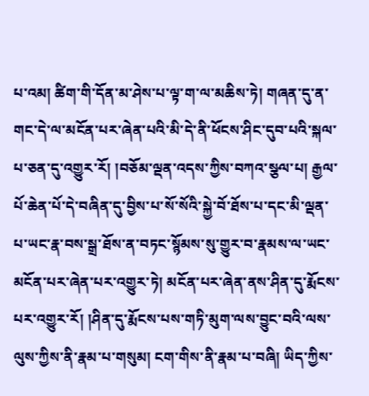པ་འམ། ཚིག་གི་དོན་མ་ཤེས་པ་ལྟ་ག་ལ་མཆིས་ཏེ། གཞན་དུ་ན་གང་དེ་ལ་མངོན་པར་ཞེན་པའི་མི་དེ་ནི་ཕོངས་ཤིང་དུབ་པའི་སྐལ་པ་ཅན་དུ་འགྱུར་རོ། །བཅོམ་ལྡན་འདས་ཀྱིས་བཀའ་སྩལ་པ། རྒྱལ་པོ་ཆེན་པོ་དེ་བཞིན་དུ་བྱིས་པ་སོ་སོའི་སྐྱེ་བོ་ཐོས་པ་དང་མི་ལྡན་པ་ཡང་རྣ་བས་སྒྲ་ཐོས་ན་བཏང་སྙོམས་སུ་གྱུར་བ་རྣམས་ལ་ཡང་མངོན་པར་ཞེན་པར་འགྱུར་ཏེ། མངོན་པར་ཞེན་ནས་ཤིན་དུ་རྨོངས་པར་འགྱུར་རོ། །ཤིན་དུ་རྨོངས་པས་གཏི་མུག་ལས་བྱུང་བའི་ལས་ལུས་ཀྱིས་ནི་རྣམ་པ་གསུམ། ངག་གིས་ནི་རྣམ་པ་བཞི། ཡིད་ཀྱིས་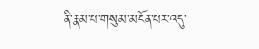ནི་རྣམ་པ་གསུམ་མངོན་པར་འདུ་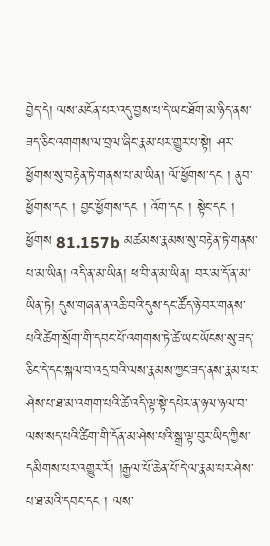བྱེད་དེ། ལས་མངོན་པར་འདུ་བྱས་པ་དེ་ཡང་ཐོག་མ་ཉིད་ནས་ཟད་ཅིང་འགགས་ལ་བྲལ་ཞིང་རྣམ་པར་གྱུར་པ་སྟེ། ཤར་ཕྱོགས་སུ་བརྟེན་ཏེ་གནས་པ་མ་ཡིན། ལོ་ཕྱོགས་དང ། ནུབ་ཕྱོགས་དང ། བྱང་ཕྱོགས་དང ། འོག་དང ། སྟེང་དང ། ཕྱོགས 81.157b མཚམས་རྣམས་སུ་བརྟེན་ཏེ་གནས་པ་མ་ཡིན། འདི་ན་མ་ཡིན། ཕ་བི་ན་མ་ཡིན། བར་མ་དོ་ན་མ་ཡིན་ཏེ། དུས་གཞན་ན་འཆི་བའི་དུས་དང་ཚོད་ཉེ་བར་གནས་པའི་ཚེག་སྲོག་གི་དབང་པོ་འགགས་ཏེ་ཚེ་ཡང་ཡོངས་སུ་ཟད་ཅིང་དེ་དང་སྐལ་བ་འདྲ་བའི་ལས་རྣམས་ཀྱང་ཟད་ནས་རྣམ་པར་ཤེས་པ་ཐ་མ་འགག་པའི་ཚེ་འདི་ལྟ་སྟེ་དཔེར་ན་ཉལ་ཉལ་བ་ལས་སད་པའི་ཚིག་གི་དོན་མ་ཤེས་པའི་སྒྲ་ལྟ་བུར་ཡིད་ཀྱིས་དམིགས་པར་འགྱུར་རོ། །རྒྱལ་པོ་ཆེན་པོ་དེ་ལ་རྣམ་པར་ཤེས་པ་ཐ་མའི་དབང་དང ། ལས་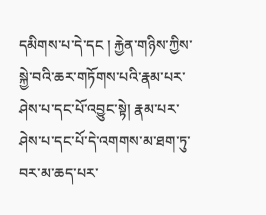དམིགས་པ་དེ་དང ། རྐྱེན་གཉིས་ཀྱིས་སྐྱེ་བའི་ཆར་གཏོགས་པའི་རྣམ་པར་ཤེས་པ་དང་པོ་འབྱུང་སྟེ། རྣམ་པར་ཤེས་པ་དང་པོ་དེ་འགགས་མ་ཐག་ཏུ་བར་མ་ཆད་པར་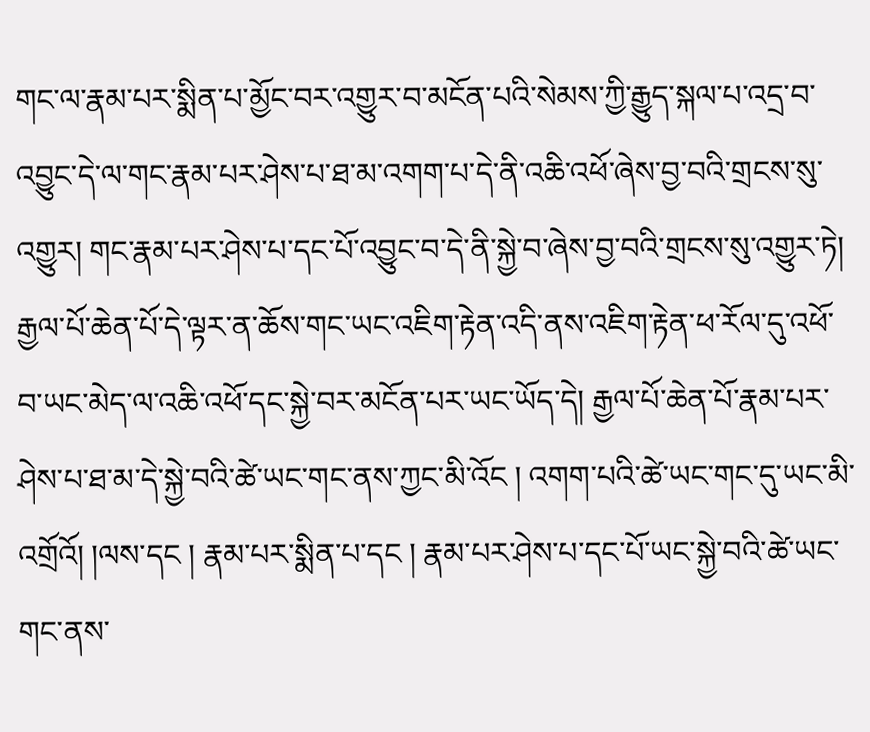གང་ལ་རྣམ་པར་སྨིན་པ་མྱོང་བར་འགྱུར་བ་མངོན་པའི་སེམས་ཀྱི་རྒྱུད་སྐལ་པ་འདྲ་བ་འབྱུང་དེ་ལ་གང་རྣམ་པར་ཤེས་པ་ཐ་མ་འགག་པ་དེ་ནི་འཆི་འཕོ་ཞེས་བྱ་བའི་གྲངས་སུ་འགྱུར། གང་རྣམ་པར་ཤེས་པ་དང་པོ་འབྱུང་བ་དེ་ནི་སྐྱེ་བ་ཞེས་བྱ་བའི་གྲངས་སུ་འགྱུར་ཏེ། རྒྱལ་པོ་ཆེན་པོ་དེ་ལྟར་ན་ཆོས་གང་ཡང་འཇིག་རྟེན་འདི་ནས་འཇིག་རྟེན་ཕ་རོལ་དུ་འཕོ་བ་ཡང་མེད་ལ་འཆི་འཕོ་དང་སྐྱེ་བར་མངོན་པར་ཡང་ཡོད་དེ། རྒྱལ་པོ་ཆེན་པོ་རྣམ་པར་ཤེས་པ་ཐ་མ་དེ་སྐྱེ་བའི་ཚེ་ཡང་གང་ནས་ཀྱང་མི་འོང ། འགག་པའི་ཚེ་ཡང་གང་དུ་ཡང་མི་འགྲོའོ། །ལས་དང ། རྣམ་པར་སྨིན་པ་དང ། རྣམ་པར་ཤེས་པ་དང་པོ་ཡང་སྐྱེ་བའི་ཚེ་ཡང་གང་ནས་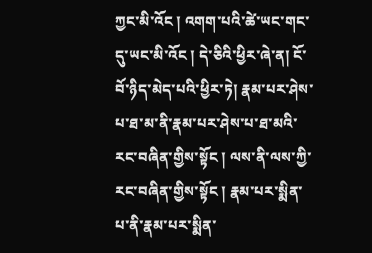ཀྱང་མི་འོང ། འགག་པའི་ཚེ་ཡང་གང་དུ་ཡང་མི་འོང ། དེ་ཅིའི་ཕྱིར་ཞེ་ན། ངོ་བོ་ཉིད་མེད་པའི་ཕྱིར་ཏེ། རྣམ་པར་ཤེས་པ་ཐ་མ་ནི་རྣམ་པར་ཤེས་པ་ཐ་མའི་རང་བཞིན་གྱིས་སྟོང ། ལས་ནི་ལས་ཀྱི་རང་བཞིན་གྱིས་སྟོང ། རྣམ་པར་སྨིན་པ་ནི་རྣམ་པར་སྨིན་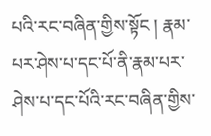པའི་རང་བཞིན་གྱིས་སྟོང ། རྣམ་པར་ཤེས་པ་དང་པོ་ནི་རྣམ་པར་ཤེས་པ་དང་པོའི་རང་བཞིན་གྱིས་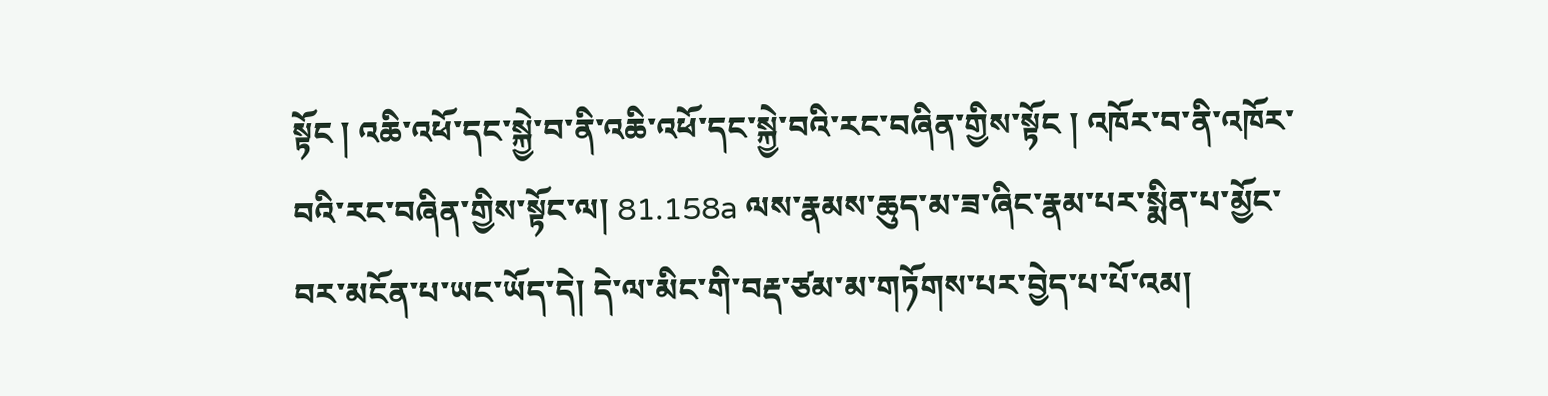སྟོང ། འཆི་འཕོ་དང་སྐྱེ་བ་ནི་འཆི་འཕོ་དང་སྐྱེ་བའི་རང་བཞིན་གྱིས་སྟོང ། འཁོར་བ་ནི་འཁོར་བའི་རང་བཞིན་གྱིས་སྟོང་ལ། 81.158a ལས་རྣམས་ཆུད་མ་ཟ་ཞིང་རྣམ་པར་སྨིན་པ་མྱོང་བར་མངོན་པ་ཡང་ཡོད་དེ། དེ་ལ་མིང་གི་བརྡ་ཙམ་མ་གཏོགས་པར་བྱེད་པ་པོ་འམ།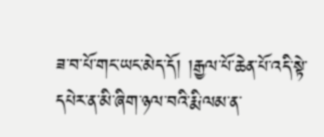ཟ་བ་པོ་གང་ཡང་མེད་དོ། །རྒྱལ་པོ་ཆེན་པོ་འདི་སྟེ་དཔེར་ན་མི་ཞིག་ཉལ་བའི་རྨི་ལམ་ན་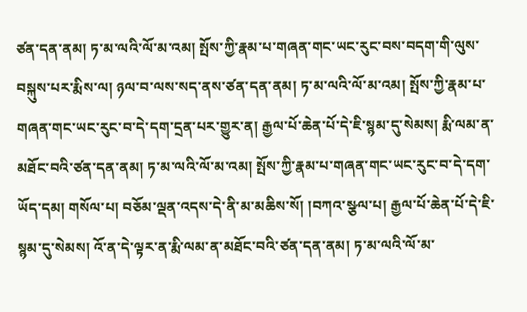ཙན་དན་ནམ། ཏ་མ་ལའི་ལོ་མ་འམ། སྤོས་ཀྱི་རྣམ་པ་གཞན་གང་ཡང་རུང་བས་བདག་གི་ལུས་བསྐུས་པར་རྨིས་ལ། ཉལ་བ་ལས་སད་ནས་ཙན་དན་ནམ། ཏ་མ་ལའི་ལོ་མ་འམ། སྤོས་ཀྱི་རྣམ་པ་གཞན་གང་ཡང་རུང་བ་དེ་དག་དྲན་པར་གྱུར་ན། རྒྱལ་པོ་ཆེན་པོ་དེ་ཇི་སྙམ་དུ་སེམས། རྨི་ལམ་ན་མཐོང་བའི་ཙན་དན་ནམ། ཏ་མ་ལའི་ལོ་མ་འམ། སྤོས་ཀྱི་རྣམ་པ་གཞན་གང་ཡང་རུང་བ་དེ་དག་ཡོད་དམ། གསོལ་པ། བཅོམ་ལྡན་འདས་དེ་ནི་མ་མཆིས་སོ། །བཀའ་སྩལ་པ། རྒྱལ་པོ་ཆེན་པོ་དེ་ཇི་སྙམ་དུ་སེམས། འོ་ན་དེ་ལྟར་ན་རྨི་ལམ་ན་མཐོང་བའི་ཙན་དན་ནམ། ཏ་མ་ལའི་ལོ་མ་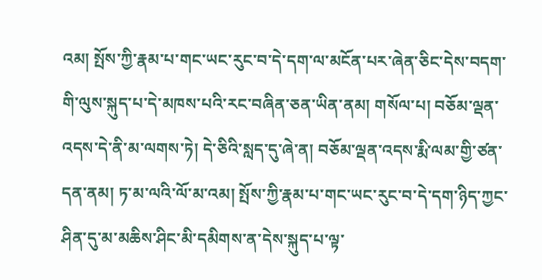འམ། སྤོས་ཀྱི་རྣམ་པ་གང་ཡང་རུང་བ་དེ་དག་ལ་མངོན་པར་ཞེན་ཅིང་དེས་བདག་གི་ལུས་སྐུད་པ་དེ་མཁས་པའི་རང་བཞིན་ཅན་ཡིན་ནམ། གསོལ་པ། བཅོམ་ལྡན་འདས་དེ་ནི་མ་ལགས་ཏེ། དེ་ཅིའི་སླད་དུ་ཞེ་ན། བཅོམ་ལྡན་འདས་རྨི་ལམ་གྱི་ཙན་དན་ནམ། ཏ་མ་ལའི་ལོ་མ་འམ། སྤོས་ཀྱི་རྣམ་པ་གང་ཡང་རུང་བ་དེ་དག་ཉིད་ཀྱང་ཤིན་དུ་མ་མཆིས་ཤིང་མི་དམིགས་ན་དེས་སྐུད་པ་ལྟ་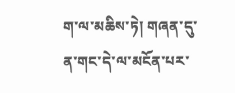ག་ལ་མཆིས་ཏེ། གཞན་དུ་ན་གང་དེ་ལ་མངོན་པར་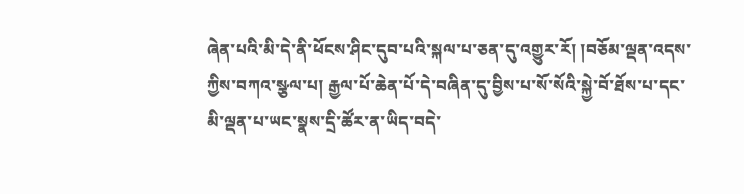ཞེན་པའི་མི་དེ་ནི་ཕོངས་ཤིང་དུབ་པའི་སྐལ་པ་ཅན་དུ་འགྱུར་རོ། །བཅོམ་ལྡན་འདས་ཀྱིས་བཀའ་སྩལ་པ། རྒྱལ་པོ་ཆེན་པོ་དེ་བཞིན་དུ་བྱིས་པ་སོ་སོའི་སྐྱེ་བོ་ཐོས་པ་དང་མི་ལྡན་པ་ཡང་སྣས་དྲི་ཚོར་ན་ཡིད་བདེ་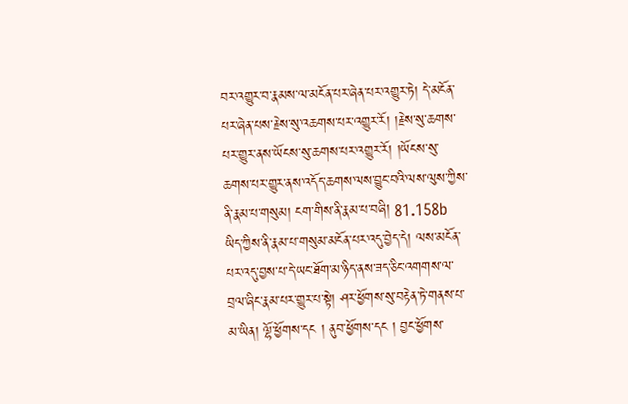བར་འགྱུར་བ་རྣམས་ལ་མངོན་པར་ཞེན་པར་འགྱུར་ཏེ། དེ་མངོན་པར་ཞེན་པས་རྗེས་སུ་འཆགས་པར་འགྱུར་རོ། །རྗེས་སུ་ཆགས་པར་གྱུར་ནས་ཡོངས་སུ་ཆགས་པར་འགྱུར་རོ། །ཡོངས་སུ་ཆགས་པར་གྱུར་ནས་འདོད་ཆགས་ལས་བྱུང་བའི་ལས་ལུས་ཀྱིས་ནི་རྣམ་པ་གསུམ། ངག་གིས་ནི་རྣམ་པ་བཞི། 81.158b ཡིད་ཀྱིས་ནི་རྣམ་པ་གསུམ་མངོན་པར་འདུ་བྱེད་དེ། ལས་མངོན་པར་འདུ་བྱས་པ་དེ་ཡང་ཐོག་མ་ཉིད་ནས་ཟད་ཅིང་འགགས་ལ་བྲལ་ཞིང་རྣམ་པར་གྱུར་པ་སྟེ། ཤར་ཕྱོགས་སུ་བརྟེན་ཏེ་གནས་པ་མ་ཡིན། ལྷོ་ཕྱོགས་དང ། ནུབ་ཕྱོགས་དང ། བྱང་ཕྱོགས་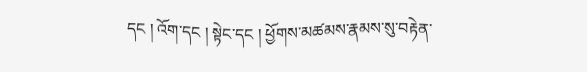དང ། འོག་དང ། སྟེང་དང ། ཕྱོགས་མཚམས་རྣམས་སུ་བརྟེན་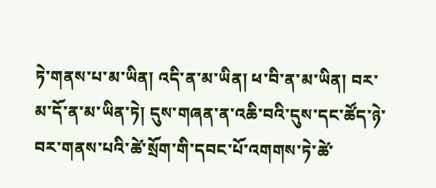ཏེ་གནས་པ་མ་ཡིན། འདི་ན་མ་ཡིན། ཕ་བི་ན་མ་ཡིན། བར་མ་དོ་ན་མ་ཡིན་ཏེ། དུས་གཞན་ན་འཆི་བའི་དུས་དང་ཚོད་ཉེ་བར་གནས་པའི་ཚེ་སྲོག་གི་དབང་པོ་འགགས་ཏེ་ཚེ་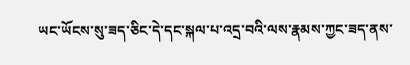ཡང་ཡོངས་སུ་ཟད་ཅིང་དེ་དང་སྐལ་པ་འདྲ་བའི་ལས་རྣམས་ཀྱང་ཟད་ནས་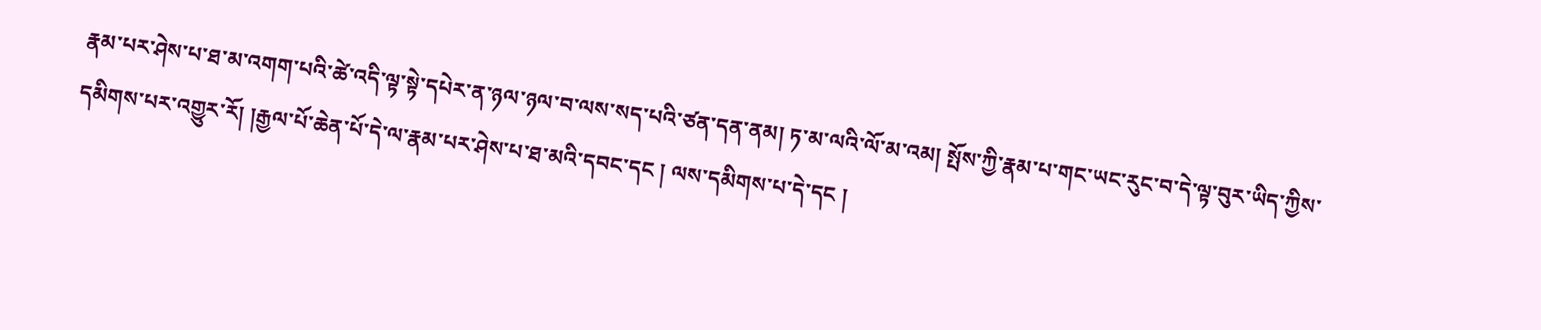རྣམ་པར་ཤེས་པ་ཐ་མ་འགག་པའི་ཚེ་འདི་ལྟ་སྟེ་དཔེར་ན་ཉལ་ཉལ་བ་ལས་སད་པའི་ཙན་དན་ནམ། ཏ་མ་ལའི་ལོ་མ་འམ། སྤོས་ཀྱི་རྣམ་པ་གང་ཡང་རུང་བ་དེ་ལྟ་བུར་ཡིད་ཀྱིས་དམིགས་པར་འགྱུར་རོ། །རྒྱལ་པོ་ཆེན་པོ་དེ་ལ་རྣམ་པར་ཤེས་པ་ཐ་མའི་དབང་དང ། ལས་དམིགས་པ་དེ་དང །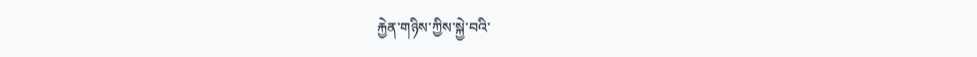རྐྱེན་གཉིས་ཀྱིས་སྐྱེ་བའི་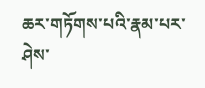ཆར་གཏོགས་པའི་རྣམ་པར་ཤེས་